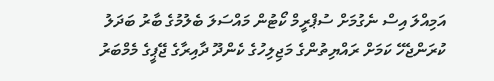އަމިއްލަ އިސް ނެގުމަށް ސުޕްރީމް ކޯޓުން މައްސަލަ ބެލުމުގެ ބާރު ބަދަލު ކުރަންޖެހޭ ކަމަށް ރައްޔިތުންގެ މަޖިލިހުގެ ކެންދޫ ދާއިރާގެ ޖޭޕީގެ މެމްބަރު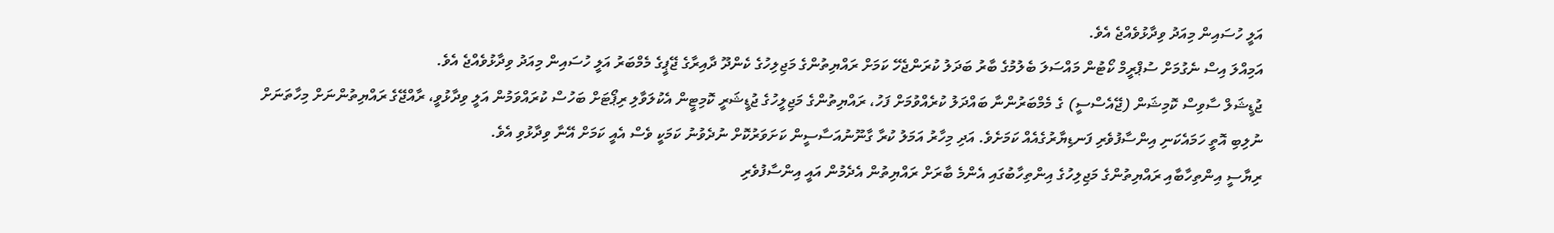އަލީ ހުސައިން މިއަދު ވިދާޅުވެއްޖެ އެވެ.
އަމިއްލަ އިސް ނެގުމަށް ސުޕްރީމް ކޯޓުން މައްސަލަ ބެލުމުގެ ބާރު ބަދަލު ކުރަންޖެހޭ ކަމަށް ރައްޔިތުންގެ މަޖިލިހުގެ ކެންދޫ ދާއިރާގެ ޖޭޕީގެ މެމްބަރު އަލީ ހުސައިން މިއަދު ވިދާޅުވެއްޖެ އެވެ.
ޖުޑީޝަލް ސާވިސް ކޮމިޝަން (ޖޭއެސްސީ) ގެ މެމްބަރުންނާ ބައްދަލު ކުރެއްވުމަށް ފަހު، ރައްޔިތުންގެ މަޖިލީހުގެ ޖުޑީޝަރީ ކޮމިޓީން އެކުލަވާލި ރިޕޯޓަށް ބަހުސް ކުރައްވަމުން އަލީ ވިދާޅުވީ، ރާއްޖޭގެ ރައްޔިތުންނަށް މިހާތަނަށް ނުލިބި އޮތީ ހަމައެކަނި އިންސާފުވެރި ފަނޑިޔާރުގެއެއް ކަމަށެވެ. އަދި މިހާރު އަމަލު ކުރާ ގާނޫނުއަސާސީން ކަށަވަރުކޮށް ނުދެވުނު ކަމަކީ ވެސް އެއީ ކަމަށް އޭނާ ވިދާޅުވި އެވެ.
ރިޔާސީ އިންތިހާބާއި ރައްޔިތުންގެ މަޖިލިހުގެ އިންތިހާބުގައި އެންމެ ބާރަށް ރައްޔިތުން އެދެމުން އައީ އިންސާފުވެރި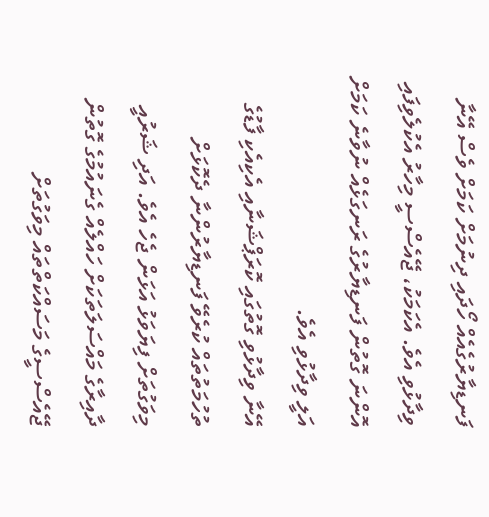ފަނޑިޔާރުގެއެއް ހޯދައި ދިނުމަށް ކަމަށް ވެސް އޭނާ ވިދާޅުވި އެވެ. އެކަމަކު، ޖޭއެސްސީ މިހާރު އެކުލެވިފައި އޮންނަ ގޮތުން ފަނޑިޔާރުގެ ރަނގަޅެއް ނުވާނެ ކަމަށް އަލީ ވިދާޅުވި އެވެ.
އޭނާ ވިދާޅުވި ގޮތުގައި ކޮރަޕްޝަނާއި އެކިއެކި ފާޑުގެ ތުހުމަތުތައް ކުރެވޭ ފަނޑިޔާރުންނާ ދެކޮޅަށް މިވަގުތަށް ފިޔަވަޅު އަޅަން ޖެހެ އެވެ. އަދި ޝަރުއީ ދާއިރާގެ މައްސަލަތަކަށް ހައްލެއް ގެނައުމުގެ ގޮތުން ޖޭއެސްސީގެ މަސައްކަތްތައް މިވަގުތަށް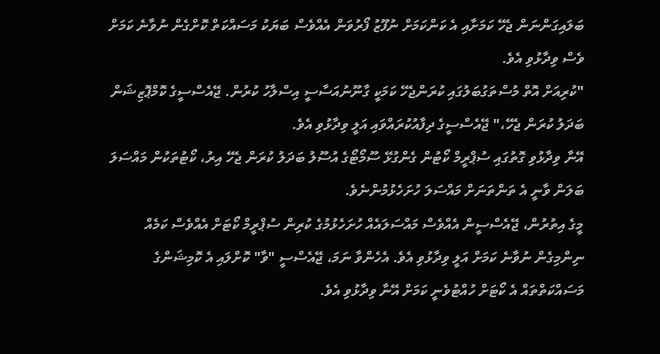ބަލައިގަންނަން ޖެހޭ ކަމަށާއި އެ ކަންކަމަށް ނުފޫޒު ފޯރުވަން އެއްވެސް ބަޔަކު މަސައްކަތް ކޮށްގެން ނުވާނެ ކަމަށް ވެސް ވިދާޅުވި އެވެ.
"ކުރިއަށް އޮތް މުސްތަގުބަލުގައި ކުރަންޖެހޭ ކަމަކީ ގާނޫނުއަސާސީ އިސްލާހު ކުރުން. ޖޭއެސްސީގެ ކޮމްޕޮޒިޝަން ބަދަލު ކުރަން ޖެހޭ،" ޖޭއެސްސީގެ ދިފާއުކުރައްވައި އަލީ ވިދާޅުވި އެވެ.
އޭނާ ވިދާޅުވި ގޮތުގައި ސުޕްރީމް ކޯޓުން ގެންގުޅޭ ސޫމޯޓޯގެ އުސޫލު ބަދަލު ކުރަން ޖެހޭ އިރު، ކޯޓުތަކުން މައްސަލަ ބަލަން ވާނީ އެ ތަންތަނަށް މައްސަލަ ހުށަހެޅުމުންނެވެ.
މީގެ އިތުރުން، ޖޭއެސްސީން އެއްވެސް މައްސަލައެއް ހުށަހެޅުމުގެ ކުރިން ސުޕްރީމް ކޯޓަށް އެއްވެސް ކަމެއް ނިންމިގެން ނުވާނެ ކަމަށް އަލީ ވިދާޅުވި އެވެ. އެހެންވާ ނަމަ، ޖޭއެސްސީ "ވާ" ކޮށްލައި އެ ކޮމިޝަންގެ މަސައްކަތްތައް އެ ކޯޓަށް ހުއްޓުވެނީ ކަމަށް އޭނާ ވިދާޅުވި އެވެ.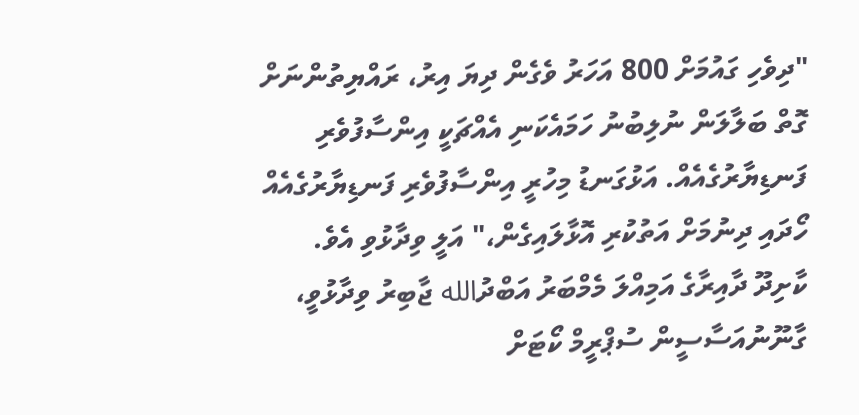"ދިވެހި ގައުމަށް 800 އަހަރު ވެގެން ދިޔަ އިރު، ރައްޔިތުންނަށް ގޮތް ބަލާލަން ނުލިބުނު ހަމައެކަނި އެއްޗަކީ އިންސާފުވެރި ފަނޑިޔާރުގެއެއް. އަޅުގަނޑު މިހުރީ އިންސާފުވެރި ފަނޑިޔާރުގެއެއް ހޯދައި ދިނުމަށް އަތުކުރި އޮޅާލައިގެން،" އަލީ ވިދާޅުވި އެވެ.
ކާށިދޫ ދާއިރާގެ އަމިއްލަ މެމްބަރު އަބްދުالله ޖާބިރު ވިދާޅުވީ، ގާނޫނުއަސާސީން ސުޕްރީމް ކޯޓަށް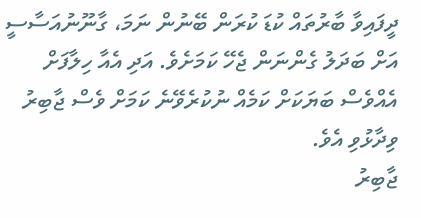ދީފައިވާ ބާރުތައް ކުޑަ ކުރަން ބޭނުން ނަމަ، ގާނޫނުއަސާސީ އަށް ބަދަލު ގެންނަން ޖެހޭ ކަމަށެވެ. އަދި އެއާ ހިލާފަށް އެއްވެސް ބަޔަކަށް ކަމެއް ނުކުރެވޭނެ ކަމަށް ވެސް ޖާބިރު ވިދާޅުވި އެވެ.
ޖާބިރު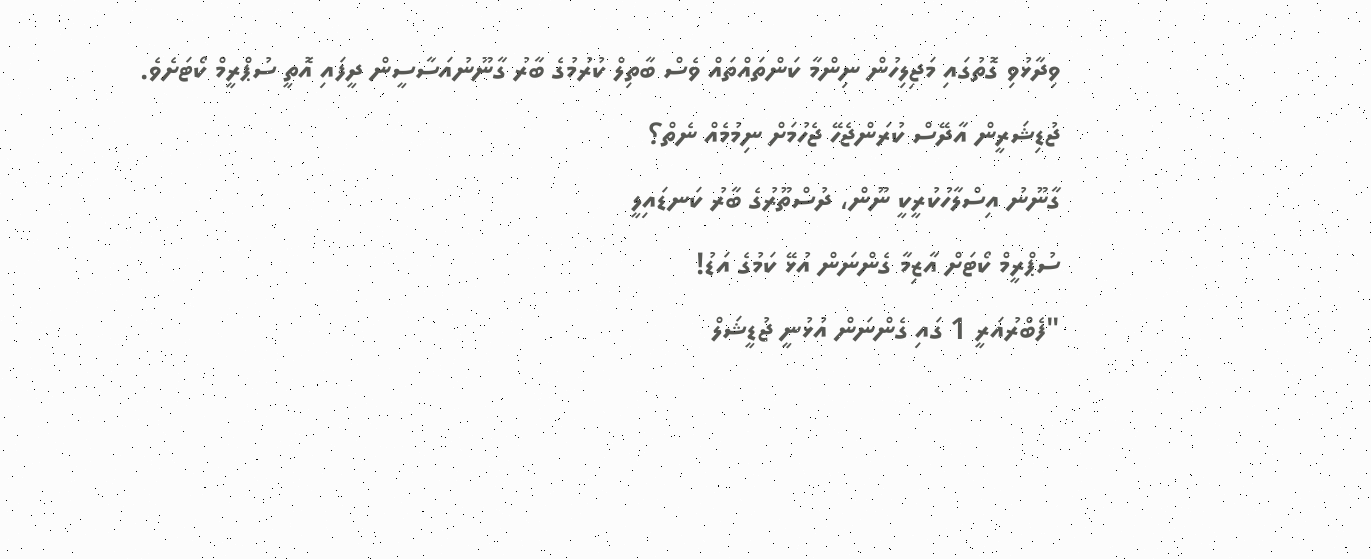ވިދާޅުވި ގޮތުގައި މަޖިލިހުން ނިންމާ ކަންތައްތައް ވެސް ބާތިލް ކުރުމުގެ ބާރު ގާނޫނުއަސާސީން ދީފައި އޮތީ ސުޕްރީމް ކޯޓަށެވެ.
ޖުޑިޝަރީން އާދޭސް ކުރަންޖެހޭ ޖެހުމަށް ނިމުމެއް ނެތް؟
ގާނޫނު އިސްލާހުކުރީކީ ނޫން، ދުސްތޫރުގެ ބާރު ކަނޑައިލީ
ސުޕްރީމް ކޯޓަށް އާޒިމާ ގެންނަން އުޅޭ ކަމުގެ އަޑު!
"ފެބްރުއަރީ 1 ގައި ގެންނަން އުޅުނީ ޖުޑީޝަލް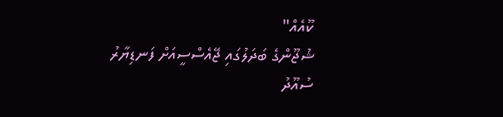ކޫއެއް"
ޝުޖޫންގެ ބަދަލުގައި ޖޭއެސްސީއަށް ފަނޑިޔާރު ސުއޫދު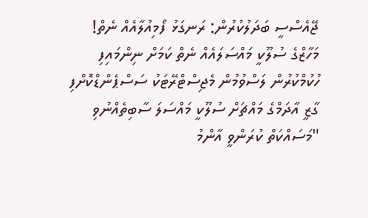ޖޭއެސްސީ ބަދަލުކުރުން: ރަނގަޅު ފޯމިއުލާއެއް ނެތް!
މަހާޒްގެ ސުލޫކީ މައްސަލައެއް ނެތް ކަމަށް ނިންމައިފި
ހުކުމްކުރުން ލަސްވުމުން މެޖިސްޓްރޭޓަކު ސަސްޕެންޑްކޮށްފި
ގާޒީ އާދަމްގެ މައްޗަށް ސުލޫކީ މައްސަލަ ސާބިތެއްނުވި
"މަސައްކަތް ކުރަންވީ އާންމު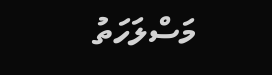މަސްލަހަތު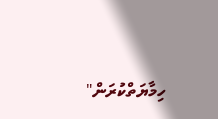ހިމާޔަތްކުރަން"